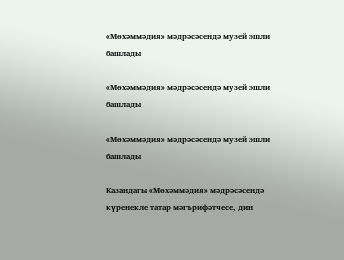«Мөхәммәдия» мәдрәсәсендә музей эшли башлады

«Мөхәммәдия» мәдрәсәсендә музей эшли башлады

«Мөхәммәдия» мәдрәсәсендә музей эшли башлады

Казандагы «Мөхәммәдия» мәдрәсәсендә күренекле татар мәгърифәтчесе, дин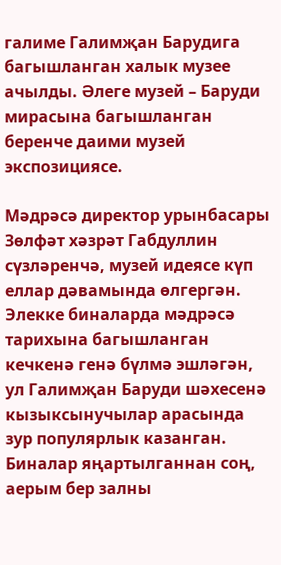галиме Галимҗан Барудига багышланган халык музее ачылды. Әлеге музей – Баруди мирасына багышланган беренче даими музей экспозициясе.

Мәдрәсә директор урынбасары Зөлфәт хәзрәт Габдуллин сүзләренчә, музей идеясе күп еллар дәвамында өлгергән. Элекке биналарда мәдрәсә тарихына багышланган кечкенә генә бүлмә эшләгән, ул Галимҗан Баруди шәхесенә кызыксынучылар арасында зур популярлык казанган. Биналар яңартылганнан соң, аерым бер залны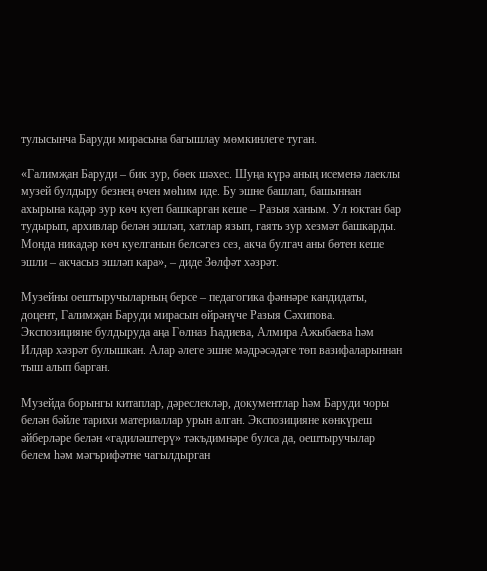тулысынча Баруди мирасына багышлау мөмкинлеге туган.

«Галимҗан Баруди – бик зур, бөек шәхес. Шуңа күрә аның исеменә лаеклы музей булдыру безнең өчен мөһим иде. Бу эшне башлап, башыннан ахырына кадәр зур көч куеп башкарган кеше – Разыя ханым. Ул юктан бар тудырып, архивлар белән эшләп, хатлар язып, гаять зур хезмәт башкарды. Монда никадәр көч куелганын белсәгез сез, акча булгач аны бөтен кеше эшли – акчасыз эшләп кара», – диде Зөлфәт хәзрәт.

Музейны оештыручыларның берсе – педагогика фәннәре кандидаты, доцент, Галимҗан Баруди мирасын өйрәнүче Разыя Сәхипова. Экспозицияне булдыруда аңа Гөлназ Һадиева, Алмира Ажыбаева һәм Илдар хәзрәт булышкан. Алар әлеге эшне мәдрәсәдәге төп вазифаларыннан тыш алып барган.

Музейда борынгы китаплар, дәреслекләр, документлар һәм Баруди чоры белән бәйле тарихи материаллар урын алган. Экспозицияне көнкүреш әйберләре белән «гадиләштерү» тәкъдимнәре булса да, оештыручылар белем һәм мәгърифәтне чагылдырган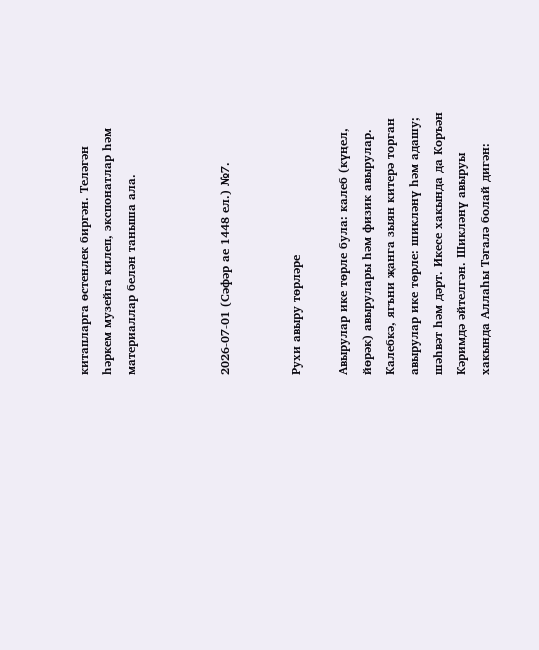китапларга өстенлек биргән. Теләгән һәркем музейга килеп, экспонатлар һәм материаллар белән таныша ала.



2026-07-01 (Сәфәр ае 1448 ел.) №7.


Рухи авыру төрләре

Авырулар ике төрле була: калеб (күңел, йөрәк) авырулары һәм физик авырулар.   Калебкә, ягъни җанга зыян китерә торган авырулар ике төрле: шикләнү һәм адашу; шәһвәт һәм дәрт. Икесе хакында да Коръән Кәримдә әйтелгән. Шикләнү авыруы хакында Аллаһы Тәгалә болай дигән: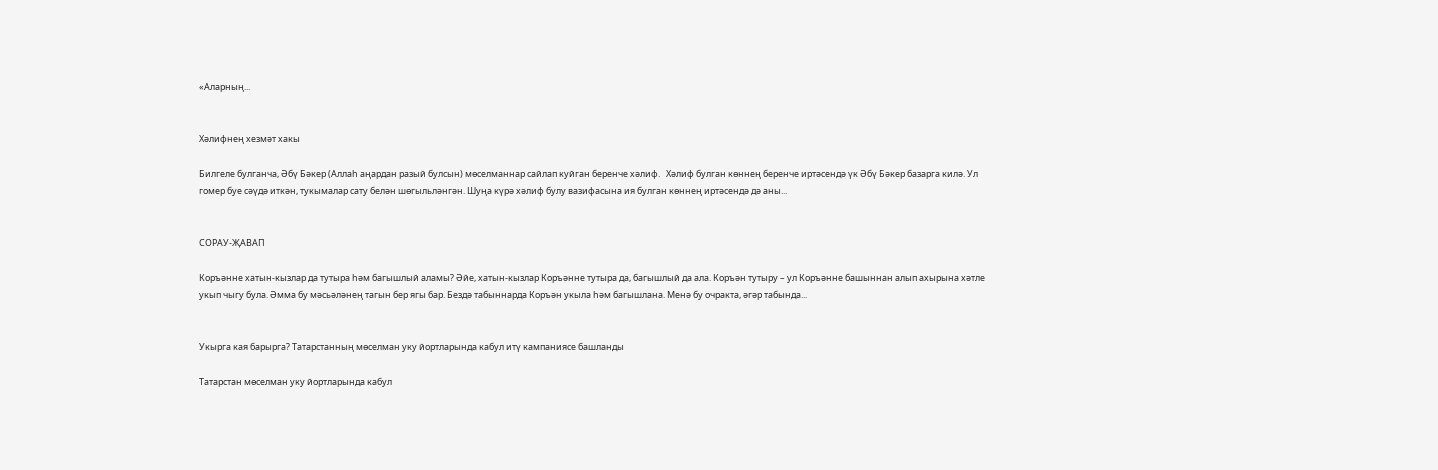«Аларның...


Хәлифнең хезмәт хакы

Билгеле булганча, Әбү Бәкер (Аллаһ аңардан разый булсын) мөселманнар сайлап куйган беренче хәлиф.   Хәлиф булган көннең беренче иртәсендә үк Әбү Бәкер базарга килә. Ул гомер буе сәүдә иткән, тукымалар сату белән шөгыльләнгән. Шуңа күрә хәлиф булу вазифасына ия булган көннең иртәсендә дә аны...


СОРАУ-ҖАВАП

Коръәнне хатын-кызлар да тутыра һәм багышлый аламы? Әйе, хатын-кызлар Коръәнне тутыра да, багышлый да ала. Коръән тутыру – ул Коръәнне башыннан алып ахырына хәтле укып чыгу була. Әмма бу мәсьәләнең тагын бер ягы бар. Бездә табыннарда Коръән укыла һәм багышлана. Менә бу очракта, әгәр табында...


Укырга кая барырга? Татарстанның мөселман уку йортларында кабул итү кампаниясе башланды

Татарстан мөселман уку йортларында кабул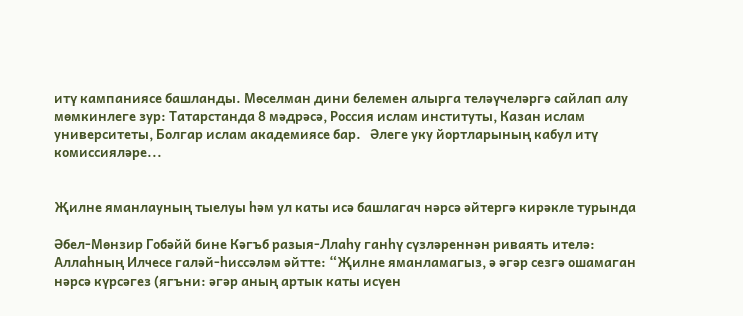итү кампаниясе башланды. Мөселман дини белемен алырга теләүчеләргә сайлап алу мөмкинлеге зур: Татарстанда 8 мәдрәсә, Россия ислам институты, Казан ислам университеты, Болгар ислам академиясе бар.   Әлеге уку йортларының кабул итү комиссияләре...


Җилне яманлауның тыелуы һәм ул каты исә башлагач нәрсә әйтергә кирәкле турында

Әбел-Мөнзир Гобәйй бине Кәгъб разыя-Ллаһу ганһү сүзләреннән риваять ителә:   Аллаһның Илчесе галәй-һиссәләм әйтте: “Җилне яманламагыз, ә әгәр сезгә ошамаган нәрсә күрсәгез (ягъни: әгәр аның артык каты исүен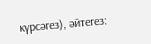күрсәгез), әйтегез: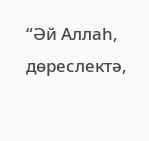“Әй Аллаһ, дөреслектә,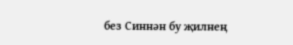без Синнән бу җилнең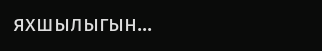яхшылыгын...